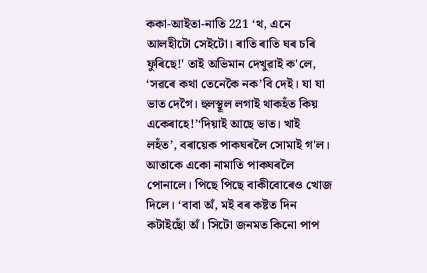ককা-আইতা-নাতি 221 ‘থ, এনে আলহীটো সেইটো। ৰাতি ৰাতি ঘৰ চৰি ফুৰিছে!' তাই অভিমান দেখুৱাই ক'লে, ‘সৱৰে কথা তেনেকৈ নক’বি দেই। যা যা ভাত দেগৈ। হুলস্থূল লগাই থাকহঁত কিয় একেৰাহে!’‘দিয়াই আছে ভাত। খাই লহঁত’, বৰায়েক পাকঘৰলৈ সোমাই গ'ল। আতাকে একো নামাতি পাকঘৰলৈ পোনালে। পিছে পিছে বাকীবোৰেও খোজ দিলে। ‘বাবা অঁ, মই বৰ কষ্টত দিন কটাইছোঁ অঁ। সিটো জনমত কিনো পাপ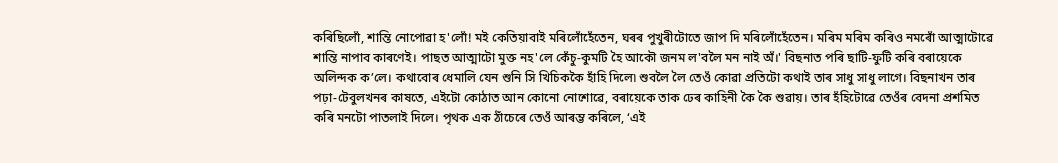কৰিছিলোঁ, শান্তি নোপোৱা হ'লোঁ! মই কেতিয়াবাই মৰিলোঁহেঁতেন, ঘৰৰ পুখুৰীটোতে জাপ দি মৰিলোঁহেঁতেন। মৰিম মৰিম কৰিও নমৰোঁ আত্মাটোৱে শান্তি নাপাব কাৰণেই। পাছত আত্মাটো মুক্ত নহ'লে কেঁচু-কুমটি হৈ আকৌ জনম ল'বলৈ মন নাই অঁ।' বিছনাত পৰি ছাটি-ফুটি কৰি বৰায়েকে অলিন্দক ক’লে। কথাবোৰ ধেমালি যেন শুনি সি খিচিককৈ হাঁহি দিলে৷ শুবলৈ লৈ তেওঁ কোৱা প্ৰতিটো কথাই তাৰ সাধু সাধু লাগে। বিছনাখন তাৰ পঢ়া-টেবুলখনৰ কাষতে, এইটো কোঠাত আন কোনো নোশোৱে, বৰায়েকে তাক ঢেৰ কাহিনী কৈ কৈ শুৱায়। তাৰ হঁহিটোৱে তেওঁৰ বেদনা প্ৰশমিত কৰি মনটো পাতলাই দিলে। পৃথক এক ঠাঁচেৰে তেওঁ আৰম্ভ কৰিলে, ‘এই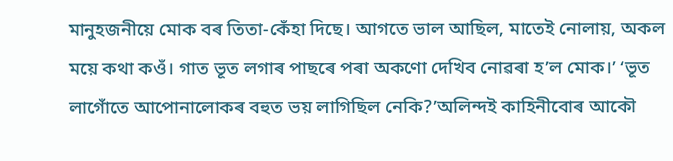মানুহজনীয়ে মোক বৰ তিতা-কেঁহা দিছে। আগতে ভাল আছিল, মাতেই নোলায়, অকল ময়ে কথা কওঁ। গাত ভূত লগাৰ পাছৰে পৰা অকণো দেখিব নোৱৰা হ’ল মোক।’ ‘ভূত লাগোঁতে আপোনালোকৰ বহুত ভয় লাগিছিল নেকি?’অলিন্দই কাহিনীবোৰ আকৌ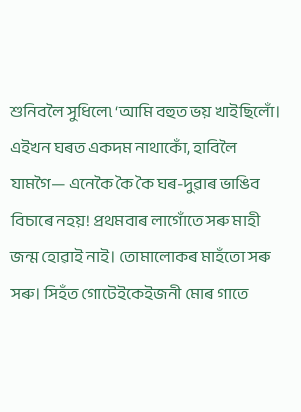শুনিবলৈ সুধিলে৷ ‘আমি বহুত ভয় খাইছিলোঁ। এইখন ঘৰত একদম নাথাকোঁ, হাবিলৈ যামগৈ— এনেকৈ কৈ কৈ ঘৰ-দুৱাৰ ভাঙিব বিচাৰে নহয়! প্ৰথমবাৰ লাগোঁতে সৰু মাহী জন্ম হোৱাই নাই। তোমালোকৰ মাহঁতো সৰু সৰু। সিহঁত গোটেইকেইজনী মোৰ গাতে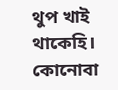থুপ খাই থাকেহি। কোনোবা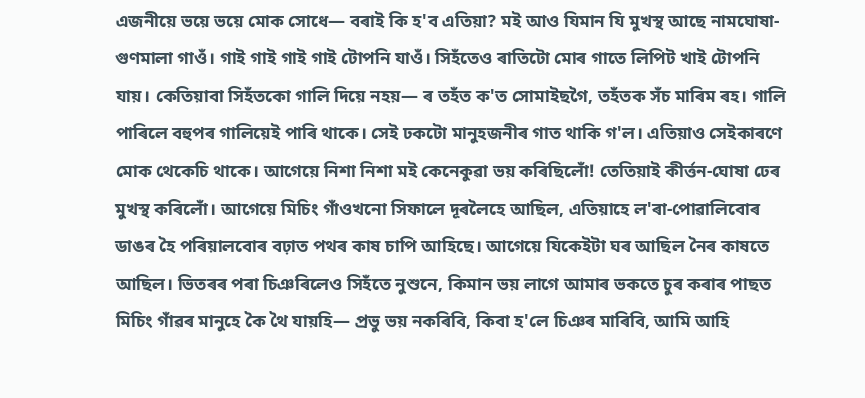এজনীয়ে ভয়ে ভয়ে মোক সোধে— বৰাই কি হ'ব এতিয়া? মই আও যিমান যি মুখস্থ আছে নামঘোষা-গুণমালা গাওঁ। গাই গাই গাই গাই টোপনি যাওঁ। সিহঁতেও ৰাতিটো মোৰ গাতে লিপিট খাই টোপনি যায়। কেতিয়াবা সিহঁতকো গালি দিয়ে নহয়— ৰ তহঁত ক'ত সোমাইছগৈ, তহঁতক সঁচ মাৰিম ৰহ। গালি পাৰিলে বহুপৰ গালিয়েই পাৰি থাকে। সেই ঢকটো মানুহজনীৰ গাত থাকি গ'ল। এতিয়াও সেইকাৰণে মোক থেকেচি থাকে। আগেয়ে নিশা নিশা মই কেনেকুৱা ভয় কৰিছিলোঁ! তেতিয়াই কীৰ্ত্তন-ঘোষা ঢেৰ মুখস্থ কৰিলোঁ। আগেয়ে মিচিং গাঁওখনো সিফালে দূৰলৈহে আছিল, এতিয়াহে ল'ৰা-পোৱালিবোৰ ডাঙৰ হৈ পৰিয়ালবোৰ বঢ়াত পথৰ কাষ চাপি আহিছে। আগেয়ে যিকেইটা ঘৰ আছিল নৈৰ কাষতে আছিল। ভিতৰৰ পৰা চিঞৰিলেও সিহঁতে নুশুনে, কিমান ভয় লাগে আমাৰ ভকতে চুৰ কৰাৰ পাছত মিচিং গাঁৱৰ মানুহে কৈ থৈ যায়হি— প্ৰভু ভয় নকৰিবি, কিবা হ'লে চিঞৰ মাৰিবি, আমি আহি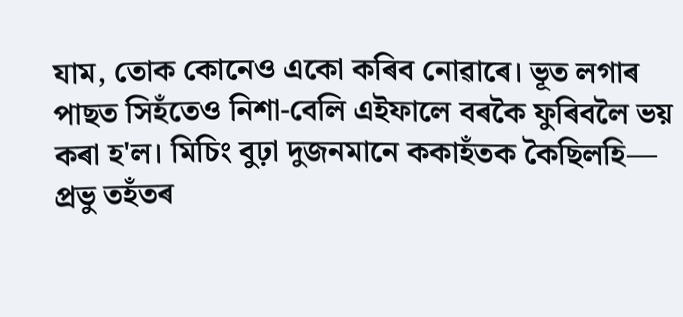যাম, তোক কোনেও একো কৰিব নোৱাৰে। ভূত লগাৰ পাছত সিহঁতেও নিশা-বেলি এইফালে বৰকৈ ফুৰিবলৈ ভয় কৰা হ'ল। মিচিং বুঢ়া দুজনমানে ককাহঁতক কৈছিলহি— প্ৰভু তহঁতৰ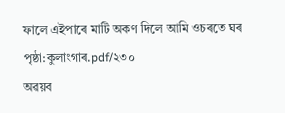ফালে এইপাৰে মাটি অকণ দিলে আমি ওচৰতে ঘৰ
পৃষ্ঠা:কুলাংগাৰ.pdf/২৩০
অৱয়ব